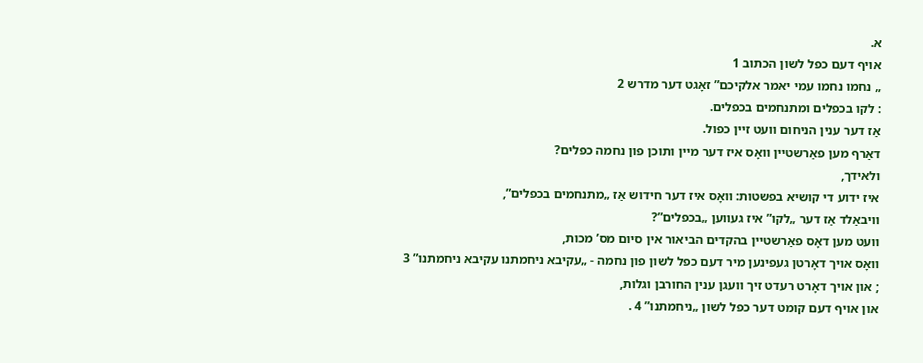א.
אויף דעם כפל לשון הכתוב 1
„ נחמו נחמו עמי יאמר אלקיכם” זאָגט דער מדרש 2
: לקו בכפלים ומתנחמים בכפלים.
אַז דער ענין הניחום וועט זיין כפול.
דאַרף מען פאַרשטיין וואָס איז דער מיין ותוכן פון נחמה כפלים?
ולאידך,
איז ידוע די קושיא בפשטות: וואָס איז דער חידוש אַז „מתנחמים בכפלים”,
וויבאַלד אַז דער „לקו” איז געווען „בכפלים”?
וועט מען דאָס פאַרשטיין בהקדים הביאור אין סיום מס’ מכות,
וואָס אויך דאָרטן געפינען מיר דעם כפל לשון פון נחמה - „עקיבא ניחמתנו עקיבא ניחמתנו” 3
; און אויך דאָרט רעדט זיך וועגן ענין החורבן וגלות,
און אויף דעם קומט דער כפל לשון „ניחמתנו” 4 .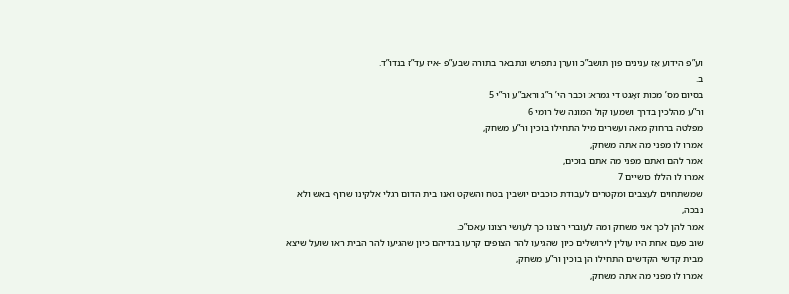וע”פ הידוע אַז ענינים פון תושב”כ ווערן נתפרש ונתבאר בתורה שבע”פ -איז עד”ז בנדו”ד.
ב.
בסיום מס’ מכות זאָגט די גמרא: וכבר הי’ ר”ג וראב”ע ור”י 5
ור”ע מהלכין בדרך ושמעו קול המונה של רומי 6
מפלטה ברחוק מאה ועשרים מיל התחילו בוכין ור”ע משחק,
אמרו לו מפני מה אתה משחק,
אמר להם ואתם מפני מה אתם בוכים,
אמרו לו הללו כושיים 7
שמשתחוים לעצבים ומקטרים לעבודת כוכבים יושבין בטח והשקט ואנו בית הדום רגלי אלקינו שרוף באש ולא נבכה,
אמר להן לכך אני משחק ומה לעוברי רצונו כך לעושי רצונו עאכו”כ.
שוב פעם אחת היו עולין לירושלים כיון שהגיעו להר הצופים קרעו בגדיהם כיון שהגיעו להר הבית ראו שועל שיצא מבית קדשי הקדשים התחילו הן בוכין ור”ע משחק,
אמרו לו מפני מה אתה משחק,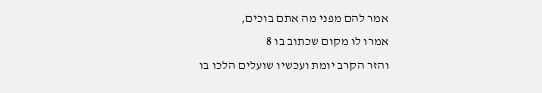אמר להם מפני מה אתם בוכים,
אמרו לו מקום שכתוב בו 8
והזר הקרב יומת ועכשיו שועלים הלכו בו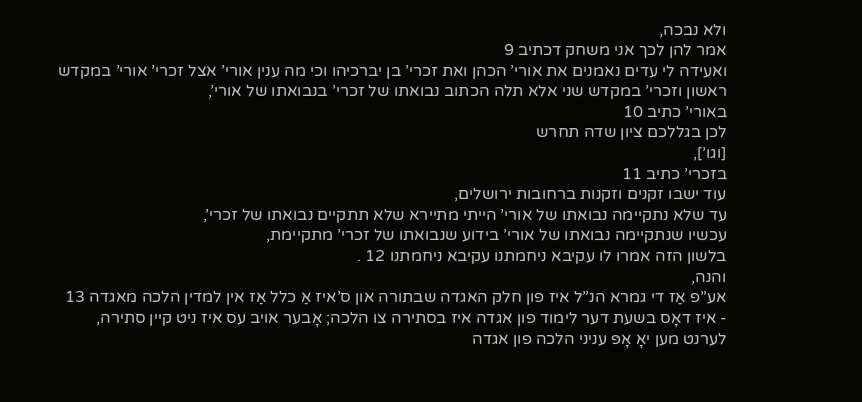ולא נבכה,
אמר להן לכך אני משחק דכתיב 9
ואעידה לי עדים נאמנים את אורי’ הכהן ואת זכרי’ בן יברכיהו וכי מה ענין אורי’ אצל זכרי’ אורי’ במקדש ראשון וזכרי’ במקדש שני אלא תלה הכתוב נבואתו של זכרי’ בנבואתו של אורי’,
באורי’ כתיב 10
לכן בגללכם ציון שדה תחרש
[וגו’],
בזכרי’ כתיב 11
עוד ישבו זקנים וזקנות ברחובות ירושלים,
עד שלא נתקיימה נבואתו של אורי’ הייתי מתיירא שלא תתקיים נבואתו של זכרי’,
עכשיו שנתקיימה נבואתו של אורי’ בידוע שנבואתו של זכרי’ מתקיימת,
בלשון הזה אמרו לו עקיבא ניחמתנו עקיבא ניחמתנו 12 .
והנה,
אע”פ אַז די גמרא הנ”ל איז פון חלק האגדה שבתורה און ס’איז אַ כלל אַז אין למדין הלכה מאגדה 13
- איז דאָס בשעת דער לימוד פון אגדה איז בסתירה צו הלכה; אָבער אויב עס איז ניט קיין סתירה,
לערנט מען יאָ אָפּ עניני הלכה פון אגדה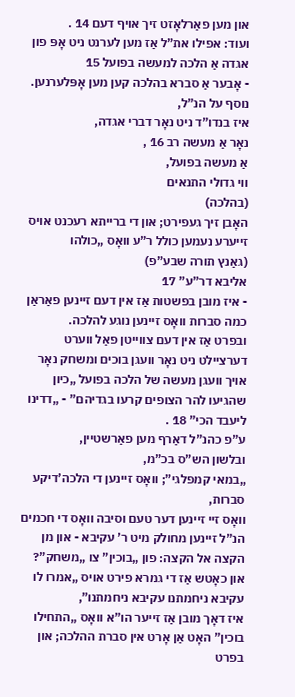און מען פאַרלאָזט זיך אויף דעם 14 .
ועוד: אפילו את”ל אַז מען לערנט ניט אָפּ פון אגדה אַ הלכה למעשה בפועל 15
- אָבער אַ סברא בהלכה קען מען אָפּלערנען.
נוסף על הנ”ל,
איז בנדו”ד ניט נאָר דברי אגדה,
נאָר אַ מעשה רב 16 ,
אַ מעשה בפועל,
ווי גדולי התנאים
(בהלכה)
האָבן זיך געפירט; און די ברייתא רעכנט אויס זייערע נעמען כולל ר”ע וואָס „כולהו
(גאַנץ תורה שבע”פ)
אליבא דר”ע” 17
- איז מובן בפשטות אַז אין דעם זיינען פאַראַן כמה סברות וואָס זיינען נוגע להלכה.
ובפרט אַז אין דעם צווייטן פאַל ווערט דערציילט ניט נאָר וועגן בוכים ומשחק נאָר אויך וועגן מעשה של הלכה בפועל „כיון שהגיעו להר הצופים קרעו בגדיהם” - „דדינו ליעבד הכי” 18 .
ע”פ כהנ”ל דאַרף מען פאַרשטיין,
ובלשון הש”ס בכ”מ,
„במאי קמפלגי”; וואָס זיינען די הלכה’דיקע סברות,
וואָס זיי זיינען דער טעם וסיבה וואָס די חכמים הנ”ל זיינען מחולק מיט ר’ עקיבא - און מן הקצה אל הקצה: פון „בוכין” צו „משחק”?
און כאָטש אַז די גמרא פירט אויס „אמרו לו עקיבא ניחמתנו עקיבא ניחמתנו”,
איז דאָך מובן אַז זייער הו”א וואָס „התחילו בוכין” האָט אַן אָרט אין סברת ההלכה; און בפרט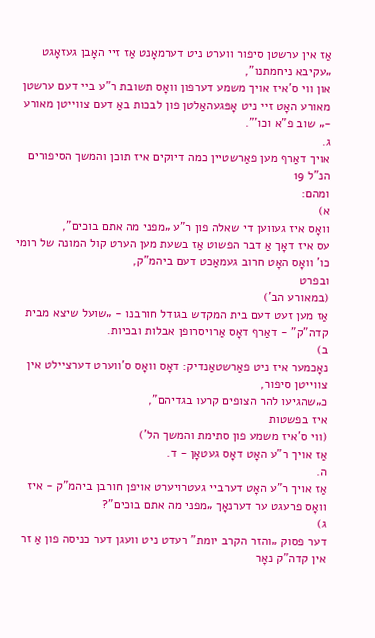אַז אין ערשטן סיפור ווערט ניט דערמאָנט אַז זיי האָבן געזאָגט „עקיבא ניחמתנו”,
און ווי ס’איז אויך משמע דערפון וואָס תשובת ר”ע ביי דעם ערשטן מאורע האָט זיי ניט אָפּגעהאַלטן פון לבכות באַ דעם צווייטן מאורע -„ שוב פ”א וכו’”.
ג.
אויך דאַרף מען פאַרשטיין כמה דיוקים איז תוכן והמשך הסיפורים הנ”ל 19
ומהם:
א)
וואָס איז געווען די שאלה פון ר”ע „מפני מה אתם בוכים”,
עס איז דאָך אַ דבר הפשוט אַז בשעת מען הערט קול המונה של רומי כו’ וואָס האָט חרוב געמאַכט דעם ביהמ”ק,
ובפרט
(במאורע הב’)
אַז מען זעט דעם בית המקדש בגודל חורבנו - „שועל שיצא מבית קדה”ק” - דאַרף דאָס אַרויסרופן אבלות ובכיות.
ב)
נאָכמער איז ניט פאַרשטאַנדיק: דאָס וואָס ס’ווערט דערציילט אין צווייטן סיפור,
כ„שהגיעו להר הצופים קרעו בגדיהם”,
איז בפשטות
(ווי ס’איז משמע פון סתימת והמשך הל’)
אַז אויך ר”ע האָט דאָס געטאָן - ד.
ה.
אַז אויך ר”ע האָט דערביי געטרויערט אויפן חורבן ביהמ”ק - איז וואָס פרעגט ער דערנאָך „מפני מה אתם בוכים”?
ג)
דער פסוק „והזר הקרב יומת” רעדט ניט וועגן דער כניסה פון אַ זר אין קדה”ק נאָר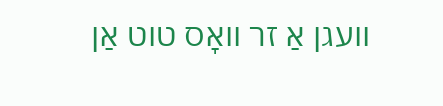וועגן אַ זר וואָס טוט אַן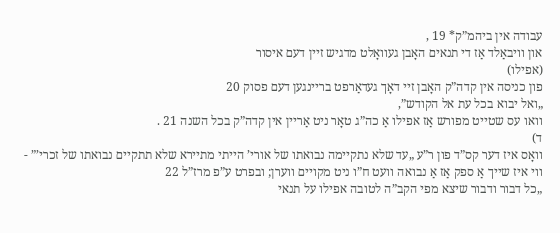עבודה אין ביהמ”ק* 19 ,
און וויבאַלד אַז די תנאים האָבן געוואָלט מדגיש זיין דעם איסור
(אפילו)
פון כניסה אין קדה”ק האָבן זיי דאָך געדאַרפט בריינגען דעם פסוק 20
„ואל יבוא בכל עת אל הקודש”,
וואו עס שטייט מפורש אַז אפילו אַ כה”ג טאָר ניט אַריין אין קדה”ק בכל השנה 21 .
ד)
וואָס איז דער קס”ד פון ר”ע „עד שלא נתקיימה נבואתו של אורי’ הייתי מתיירא שלא תתקיים נבואתו של זכרי’” - ווי איז שייך אַ ספק אַז אַ נבואה וועט ח”ו ניט מקויים ווערן; ובפרט ע”פ מרז”ל 22
„כל דבור ודבור שיצא מפי הקב”ה לטובה אפילו על תנאי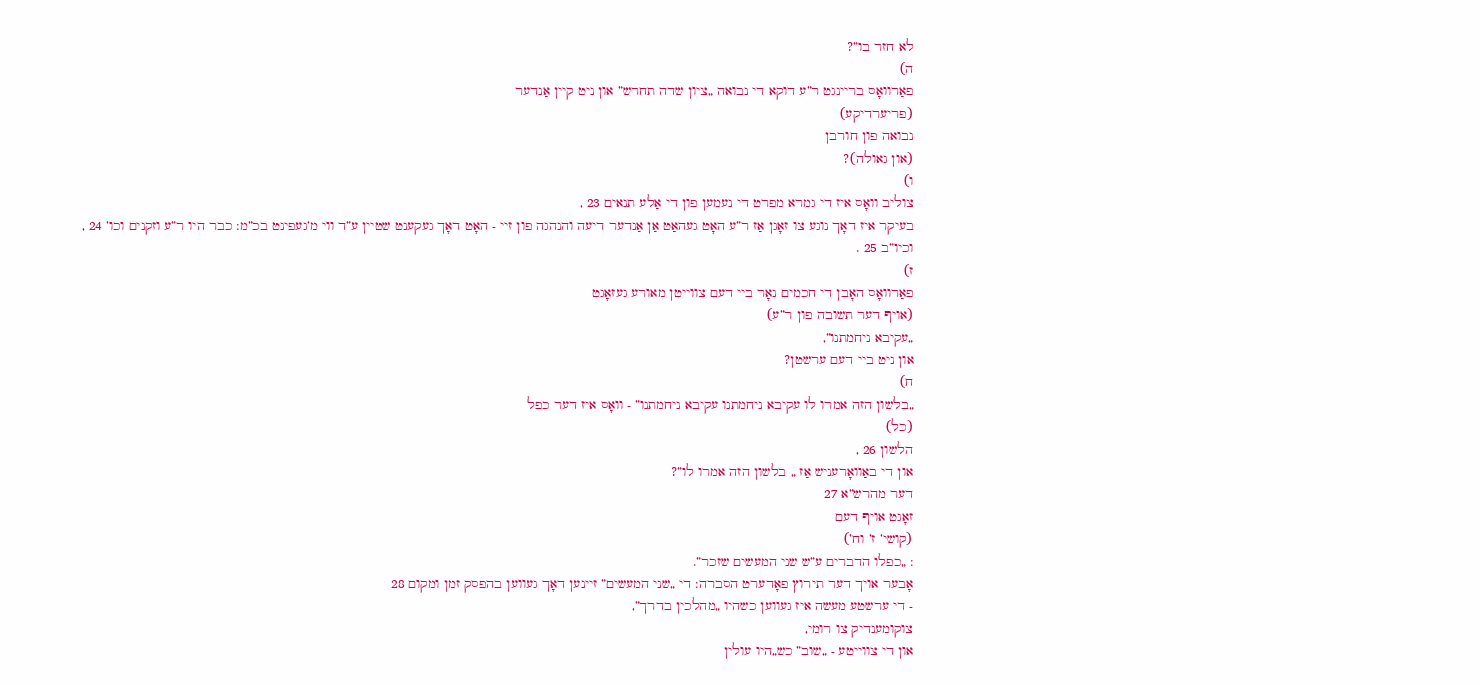לא חזר בו”?
ה)
פאַרוואָס בריינגט ר”ע דוקא די נבואה „ציון שדה תחרש” און ניט קיין אַנדער
(פריערדיקע)
נבואה פון חורבן
(און גאולה)?
ו)
צוליב וואָס איז די גמרא מפרט די נעמען פון די אַלע תנאים 23 ,
בעיקר איז דאָך נוגע צו זאָגן אַז ר”ע האָט געהאַט אַן אַנדער דיעה והנהגה פון זיי - האָט דאָך געקענט שטיין ע”ד ווי מ’געפינט בכ”מ: כבר היו ר”ע וזקנים וכו’ 24 ,
וכיו”ב 25 .
ז)
פאַרוואָס האָבן די חכמים נאָר ביי דעם צווייטן מאורע געזאָגט
(אויף דער תשובה פון ר”ע)
„עקיבא ניחמתנו”,
און ניט ביי דעם ערשטן?
ח)
„בלשון הזה אמרו לו עקיבא ניחמתנו עקיבא ניחמתנו” - וואָס איז דער כפל
(כל)
הלשון 26 ,
און די באַוואָרעניש אַז „ בלשון הזה אמרו לו”?
דער מהרש”א 27
זאָגט אויף דעם
(קושי’ ז’ וח’)
: „כפלו הדברים ע”ש שני המעשים שזכר”.
אָבער אויך דער תירוץ פאָדערט הסברה: די „שני המעשים” זיינען דאָך געווען בהפסק זמן ומקום 28
- די ערשטע מעשה איז געווען כשהיו „מהלכין בדרך”,
צוקומענדיק צו רומי,
און די צווייטע - „שוב” כש„היו עולין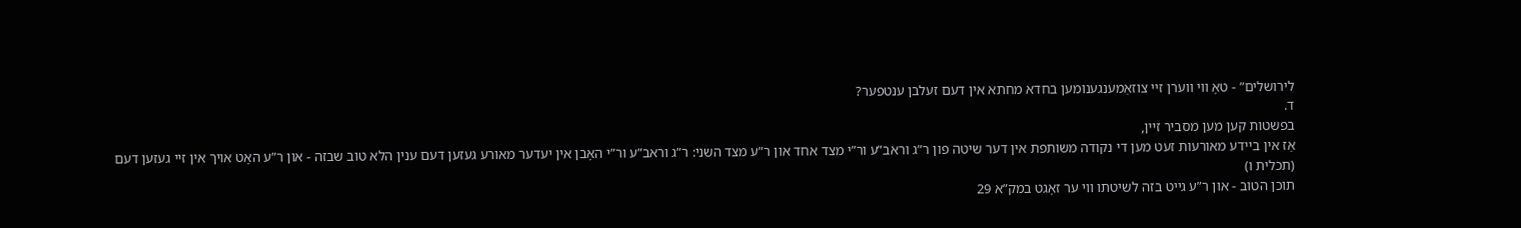לירושלים” - טאָ ווי ווערן זיי צוזאַמענגענומען בחדא מחתא אין דעם זעלבן ענטפער?
ד.
בפשטות קען מען מסביר זיין,
אַז אין ביידע מאורעות זעט מען די נקודה משותפת אין דער שיטה פון ר”ג וראב”ע ור”י מצד אחד און ר”ע מצד השני: ר”ג וראב”ע ור”י האָבן אין יעדער מאורע געזען דעם ענין הלא טוב שבזה - און ר”ע האָט אויך אין זיי געזען דעם
(תכלית ו)
תוכן הטוב - און ר”ע גייט בזה לשיטתו ווי ער זאָגט במק”א 29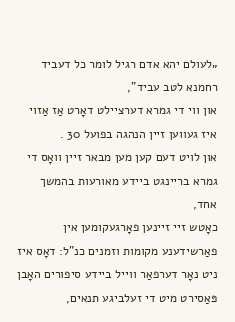„לעולם יהא אדם רגיל לומר כל דעביד רחמנא לטב עביד”,
און ווי די גמרא דערציילט דאָרט אַז אַזוי איז געווען זיין הנהגה בפועל 30 .
און לויט דעם קען מען מבאר זיין וואָס די גמרא בריינגט ביידע מאורעות בהמשך אחד,
כאָטש זיי זיינען פאָרגעקומען אין פאַרשידענע מקומות וזמנים כנ”ל: דאָס איז ניט נאָר דערפאַר ווייל ביידע סיפורים האָבן פּאַסירט מיט די זעלביגע תנאים,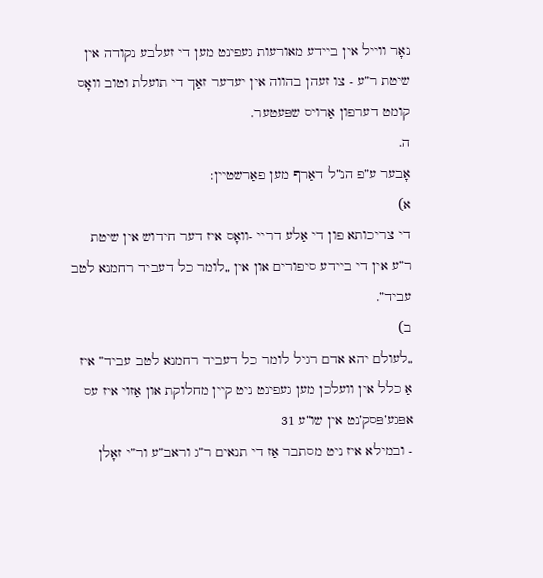נאָר ווייל אין ביידע מאורעות געפינט מען די זעלבע נקודה אין שיטת ר”ע - צו זעהן בהווה אין יעדער זאַך די תועלת וטוב וואָס קומט דערפון אַרויס שפּעטער.
ה.
אָבער ע”פ הנ”ל דאַרף מען פאַרשטיין:
א)
די צריכותא פון די אַלע דריי -וואָס איז דער חידוש אין שיטת ר”ע אין די ביידע סיפורים און אין „לומר כל דעביד רחמנא לטב עביד”.
ב)
„לעולם יהא אדם רגיל לומר כל דעביד רחמנא לטב עביד” איז אַ כלל אין וועלכן מען געפינט ניט קיין מחלוקת און אַזוי איז עס אפּגע’פּסק’נט אין שו”ע 31
- ובמילא איז ניט מסתבר אַז די תנאים ר”ג וראב”ע ור”י זאָלן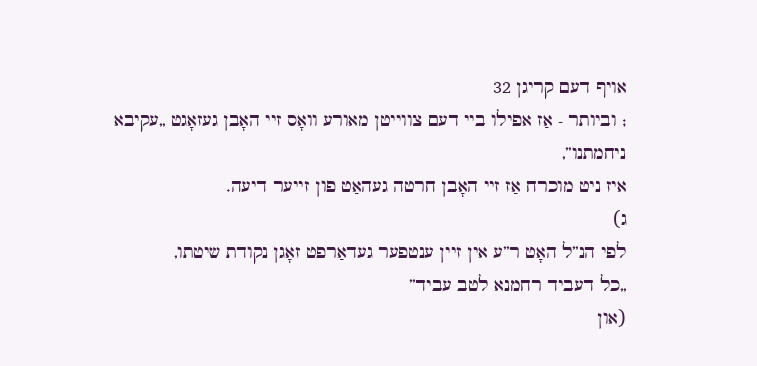אויף דעם קריגן 32
; וביותר - אַז אפילו ביי דעם צווייטן מאורע וואָס זיי האָבן געזאָגט „עקיבא ניחמתנו”,
איז ניט מוכרח אַז זיי האָבן חרטה געהאַט פון זייער דיעה.
ג)
לפי הנ”ל האָט ר”ע אין זיין ענטפער געדאַרפט זאָגן נקודת שיטתו,
„כל דעביד רחמנא לטב עביד”
(און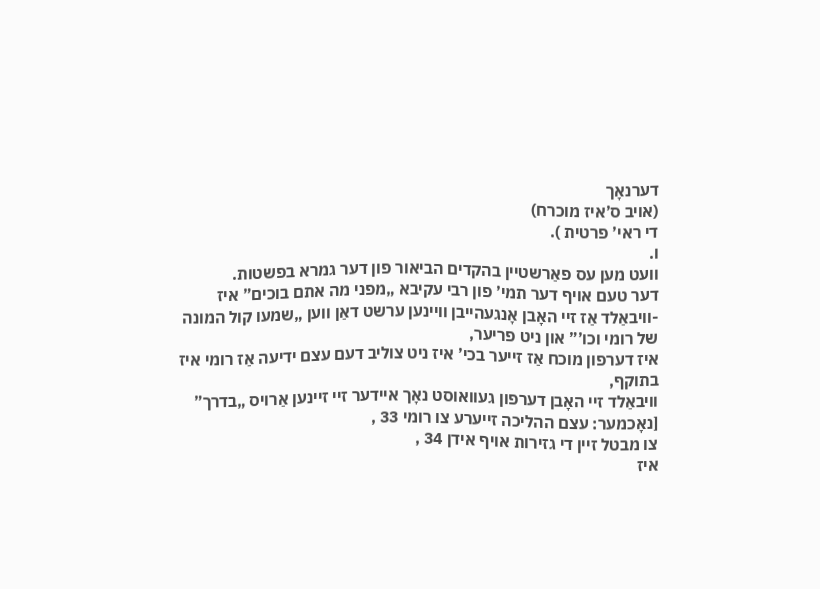דערנאָך
(אויב ס’איז מוכרח)
די ראי’ פרטית ).
ו.
וועט מען עס פאַרשטיין בהקדים הביאור פון דער גמרא בפשטות.
דער טעם אויף דער תמי’ פון רבי עקיבא „מפני מה אתם בוכים” איז -וויבאַלד אַז זיי האָבן אָנגעהייבן וויינען ערשט דאַן ווען „שמעו קול המונה של רומי וכו’” און ניט פריער,
איז דערפון מוכח אַז זייער בכי’ איז ניט צוליב דעם עצם ידיעה אַז רומי איז בתוקף,
וויבאַלד זיי האָבן דערפון געוואוסט נאָך איידער זיי זיינען אַרויס „בדרך”
[נאָכמער: עצם ההליכה זייערע צו רומי 33 ,
צו מבטל זיין די גזירות אויף אידן 34 ,
איז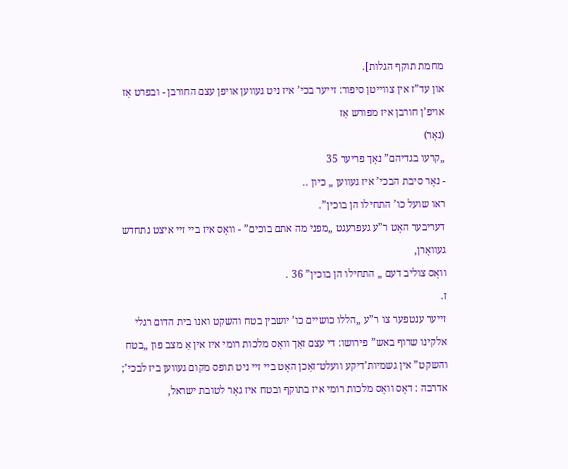מחמת תוקף הגלות].
און עד”ז אין צווייטן סיפור: זייער בכי’ איז ניט געווען אויפן עצם החורבן - ובפרט אַז אויפ’ן חורבן איז מפורש אַז
(נאָר)
„קרעו בגדיהם” נאָך פריער 35
- נאָר סיבת הבכי’ איז געווען „ כיון ..
ראו שועל כו’ התחילו הן בוכין”.
דעריבער האָט ר”ע געפרעגט „מפני מה אתם בוכים” - וואָס איז ביי זיי איצט נתחדש געוואָרן,
וואָס צוליב דעם „ התחילו הן בוכין” 36 .
ז.
זייער ענטפער צו ר”ע „הללו כושיים כו’ יושבין בטח והשקט ואנו בית הדום רגלי אלקינו שרוף באש” פירושו: די עצם זאַך וואָס מלכות רומי איז אין אַ מצב פון „בטח והשקט” אין גשמיות’דיקע וועלט־זאַכן האָט ביי זיי ניט תופס מקום געווען ביז לבכי’; אדרבה : דאָס וואָס מלכות רומי איז בתוקף ובטח איז גאָר לטובת ישראל,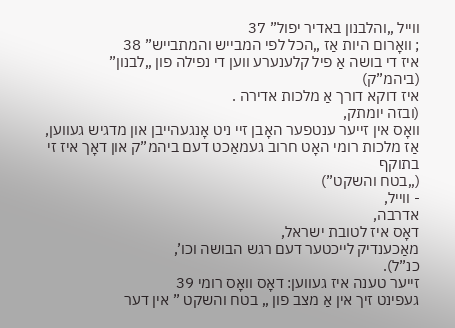ווייל „והלבנון באדיר יפול” 37
; וואָרום היות אַז „הכל לפי המבייש והמתבייש” 38
איז די בושה אַ פיל קלענערע ווען די נפילה פון „לבנון”
(ביהמ”ק)
איז דוקא דורך אַ מלכות אדירה .
(ובזה יומתק,
וואָס אין זייער ענטפער האָבן זיי ניט אָנגעהייבן און מדגיש געווען,
אַז מלכות רומי האָט חרוב געמאַכט דעם ביהמ”ק און דאָך איז זי בתוקף
(„בטח והשקט”)
- ווייל,
אדרבה,
דאָס איז לטובת ישראל,
מאַכענדיק לייכטער דעם רגש הבושה וכו’,
כנ”ל).
זייער טענה איז געווען: דאָס וואָס רומי 39
געפינט זיך אין אַ מצב פון „ בטח והשקט ” אין דער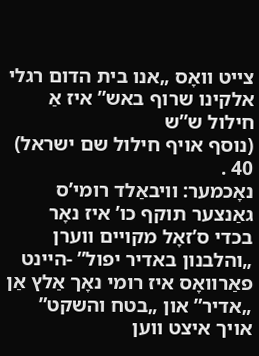צייט וואָס „אנו בית הדום רגלי אלקינו שרוף באש” איז אַ חילול ש”ש
(נוסף אויף חילול שם ישראל) 40 .
נאָכמער: וויבאַלד רומי’ס גאַנצער תוקף כו’ איז נאָר בכדי ס’זאָל מקויים ווערן „והלבנון באדיר יפול” -היינט פאַרוואָס איז רומי נאָך אַלץ אַן „אדיר” און „בטח והשקט” אויך איצט ווען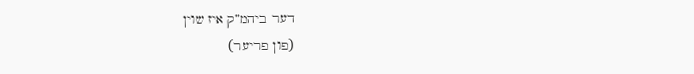דער ביהמ”ק איז שוין
(פון פריער)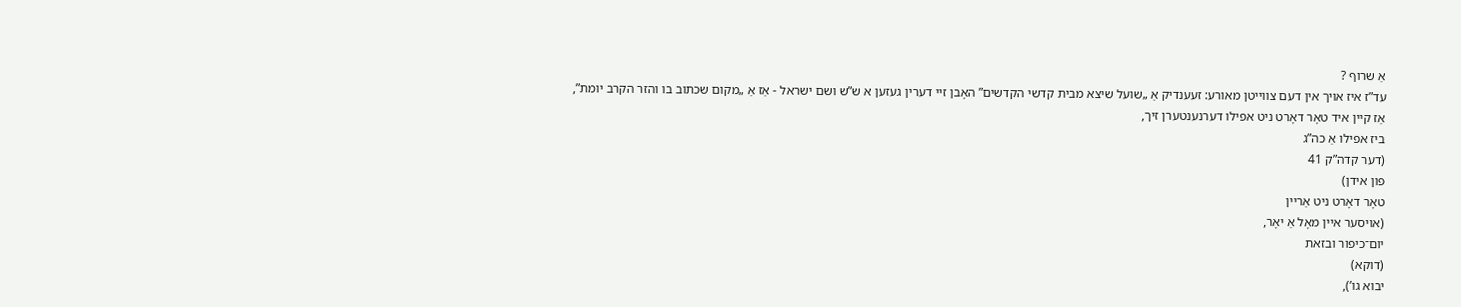אַ שרוף ?
עד”ז איז אויך אין דעם צווייטן מאורע: זעענדיק אַ „שועל שיצא מבית קדשי הקדשים” האָבן זיי דערין געזען א ש”ש ושם ישראל - אַז אַ „מקום שכתוב בו והזר הקרב יומת”,
אַז קיין איד טאָר דאָרט ניט אפילו דערנענטערן זיך,
ביז אפילו אַ כה”ג
(דער קדה”ק 41
פון אידן)
טאָר דאָרט ניט אַריין
(אויסער איין מאָל אַ יאָר,
יום־כיפור ובזאת
(דוקא)
יבוא גו’),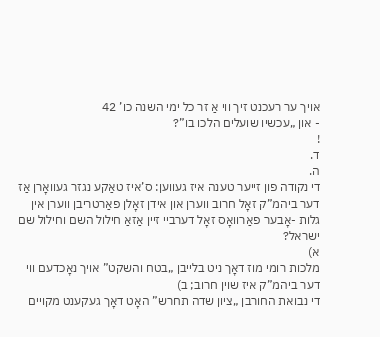אויך ער רעכנט זיך ווי אַ זר כל ימי השנה כו’ 42
- און „עכשיו שועלים הלכו בו”?
!
ד.
ה.
די נקודה פון זייער טענה איז געווען: ס’איז טאַקע נגזר געוואָרן אַז דער ביהמ”ק זאָל חרוב ווערן און אידן זאָלן פאַרטריבן ווערן אין גלות -אָבער פאַרוואָס זאָל דערביי זיין אַזאַ חילול השם וחילול שם ישראל?
א)
מלכות רומי מוז דאָך ניט בלייבן „בטח והשקט” אויך נאָכדעם ווי דער ביהמ”ק איז שוין חרוב; ב)
די נבואת החורבן „ציון שדה תחרש” האָט דאָך געקענט מקויים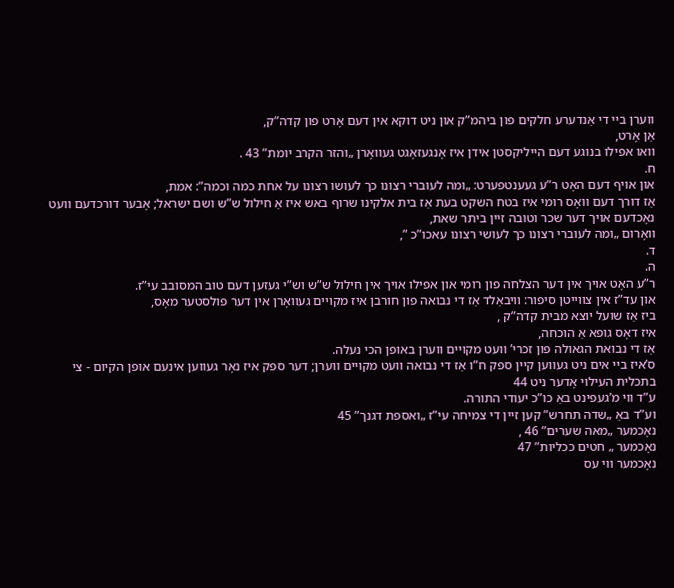ווערן ביי די אַנדערע חלקים פון ביהמ”ק און ניט דוקא אין דעם אָרט פון קדה”ק,
אַן אָרט,
וואו אפילו בנוגע דעם הייליקסטן אידן איז אָנגעזאָגט געוואָרן „והזר הקרב יומת” 43 .
ח.
און אויף דעם האָט ר”ע געענטפערט: „ומה לעוברי רצונו כך לעושו רצונו על אחת כמה וכמה”: אמת,
אַז דורך דעם וואָס רומי איז בטח השקט בעת אַז בית אלקינו שרוף באש איז אַ חילול ש”ש ושם ישראל; אָבער דורכדעם וועט נאָכדעם אויך דער שכר וטובה זיין ביתר שאת,
וואָרום „ומה לעוברי רצונו כך לעושי רצונו עאכו”כ ”,
ד.
ה.
ר”ע האָט אויך אין דער הצלחה פון רומי און אפילו אויך אין חילול ש”ש וש”י געזען דעם טוב המסובב עי”ז.
און עד”ז אין צווייטן סיפור: וויבאַלד אַז די נבואה פון חורבן איז מקויים געוואָרן אין דער פולסטער מאָס,
ביז אַז שועל יוצא מבית קדה”ק ,
איז דאָס גופא אַ הוכחה,
אַז די נבואת הגאולה פון זכרי’ וועט מקויים ווערן באופן הכי נעלה.
ס’איז ביי אים ניט געווען קיין ספק ח”ו אַז די נבואה וועט מקויים ווערן; דער ספק איז נאָר געווען אינעם אופן הקיום - צי בתכלית העילוי אָדער ניט 44
ע”ד ווי מ’געפינט באַ כו”כ יעודי התורה.
וע”ד באַ „שדה תחרש” קען זיין די צמיחה עי”ז „ואספת דגנך” 45
נאָכמער „מאה שערים” 46 ,
נאָכמער „ חטים ככליות” 47
נאָכמער ווי עס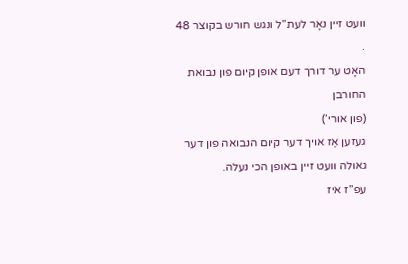וועט זיין נאָר לעת”ל ונגש חורש בקוצר 48 .
האָט ער דורך דעם אופן קיום פון נבואת החורבן
(פון אורי’)
געזען אַז אויך דער קיום הנבואה פון דער גאולה וועט זיין באופן הכי נעלה.
עפ”ז איז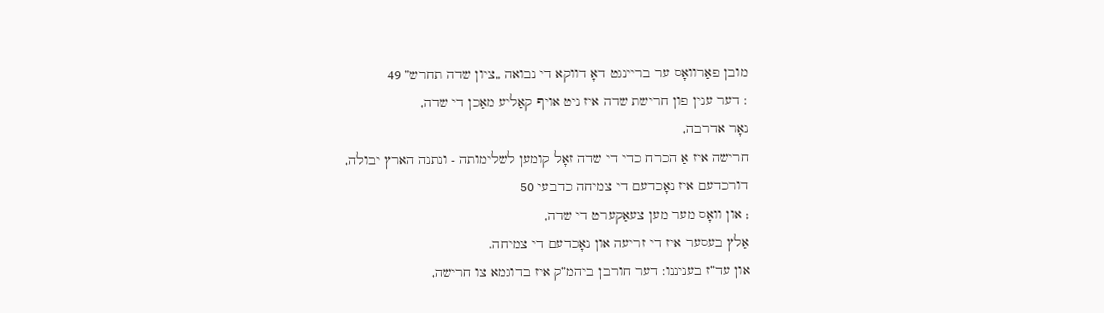מובן פאַרוואָס ער בריינגט דאָ דווקא די נבואה „ציון שדה תחרש” 49
: דער ענין פון חרישת שדה איז ניט אויף קאַליע מאַכן די שדה,
נאָר אדרבה,
חרישה איז אַ הכרח כדי די שדה זאָל קומען לשלימותה - ונתנה הארץ יבולה,
דורכדעם איז נאָכדעם די צמיחה כדבעי 50
; און וואָס מער מען צעאַקערט די שדה,
אַלץ בעסער איז די זריעה און נאָכדעם די צמיחה.
און עד”ז בעניננו: דער חורבן ביהמ”ק איז בדוגמא צו חרישה,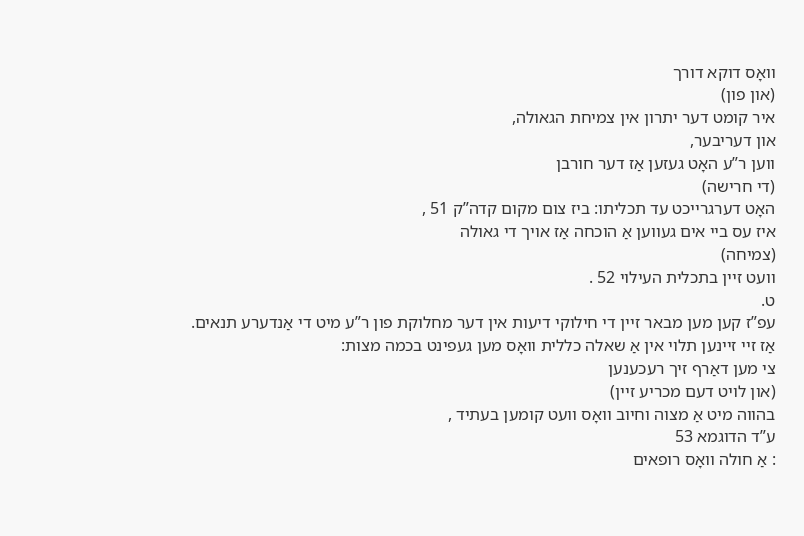וואָס דוקא דורך
(און פון)
איר קומט דער יתרון אין צמיחת הגאולה,
און דעריבער,
ווען ר”ע האָט געזען אַז דער חורבן
(די חרישה)
האָט דערגרייכט עד תכליתו: ביז צום מקום קדה”ק 51 ,
איז עס ביי אים געווען אַ הוכחה אַז אויך די גאולה
(צמיחה)
וועט זיין בתכלית העילוי 52 .
ט.
עפ”ז קען מען מבאר זיין די חילוקי דיעות אין דער מחלוקת פון ר”ע מיט די אַנדערע תנאים.
אַז זיי זיינען תלוי אין אַ שאלה כללית וואָס מען געפינט בכמה מצות:
צי מען דאַרף זיך רעכענען
(און לויט דעם מכריע זיין)
בהווה מיט אַ מצוה וחיוב וואָס וועט קומען בעתיד ,
ע”ד הדוגמא 53
: אַ חולה וואָס רופאים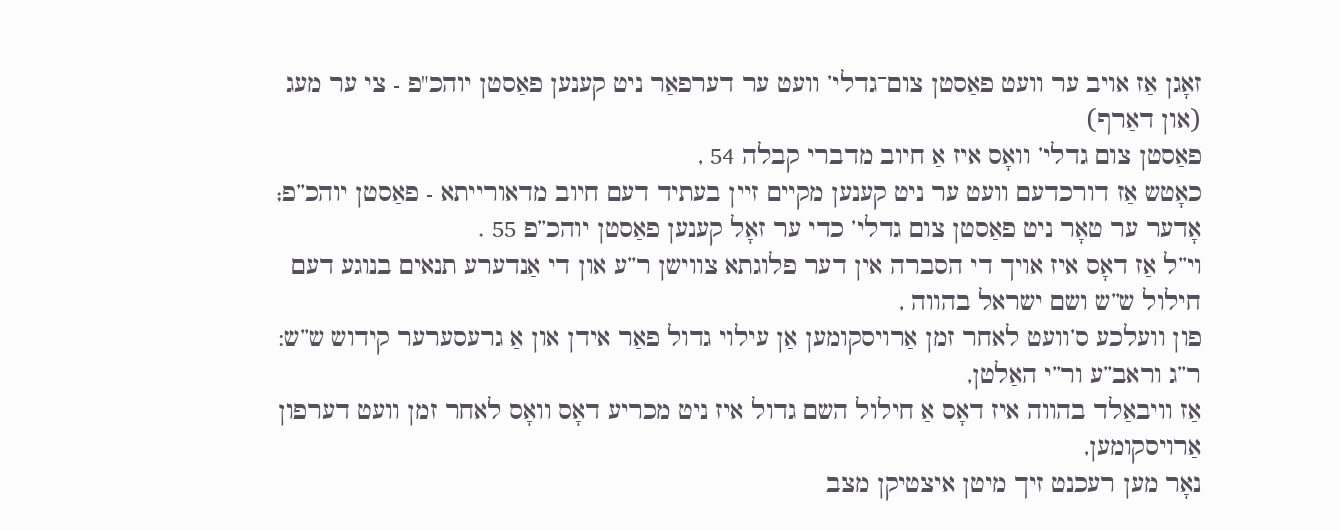זאָגן אַז אויב ער וועט פאַסטן צום־גדלי’ וועט ער דערפאַר ניט קענען פאַסטן יוהכ"פ - צי ער מעג
(און דאַרף)
פאַסטן צום גדלי’ וואָס איז אַ חיוב מדברי קבלה 54 ,
כאָטש אַז דורכדעם וועט ער ניט קענען מקיים זיין בעתיד דעם חיוב מדאורייתא - פאַסטן יוהכ”פ; אָדער ער טאָר ניט פאַסטן צום גדלי’ כדי ער זאָל קענען פאַסטן יוהכ”פ 55 .
וי”ל אַז דאָס איז אויך די הסברה אין דער פלוגתא צווישן ר”ע און די אַנדערע תנאים בנוגע דעם חילול ש”ש ושם ישראל בהווה ,
פון וועלכע ס’וועט לאחר זמן אַרויסקומען אַן עילוי גדול פאַר אידן און אַ גרעסערער קידוש ש”ש: ר”ג וראב”ע ור”י האַלטן,
אַז וויבאַלד בהווה איז דאָס אַ חילול השם גדול איז ניט מכריע דאָס וואָס לאחר זמן וועט דערפון אַרויסקומען,
נאָר מען רעכנט זיך מיטן איצטיקן מצב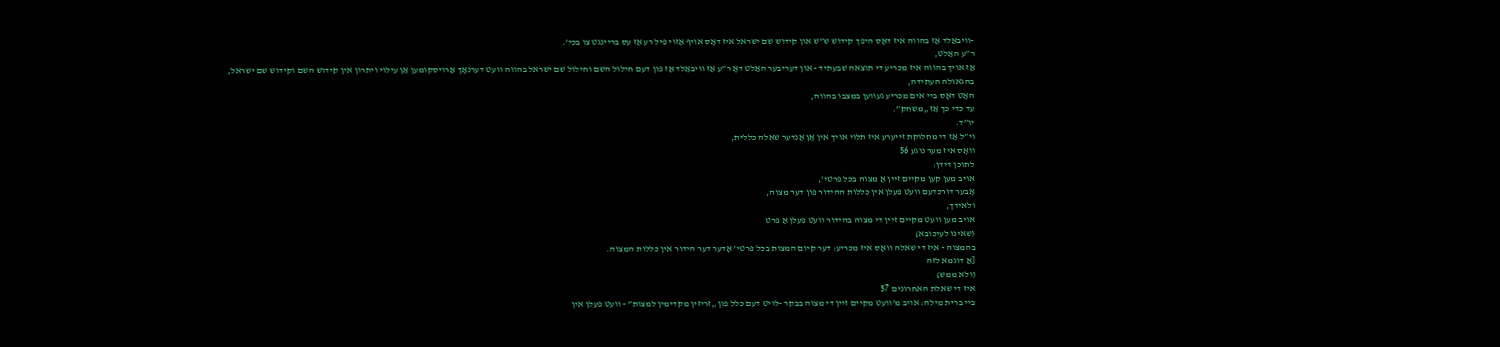-וויבאַלד אַז בהווה איז דאָס היפך קידוש ש”ש און קידוש שם ישראל איז דאָס אויף אַזוי פיל רע אַז עס בריינגט צו בכי’.
ר”ע האַלט,
אַז אויך בהווה איז מכריע די תוצאה שבעתיד - און דעריבער האַלט דאָ ר”ע אַז וויבאַלד אַז פון דעם חילול השם וחילול שם ישראל בהווה וועט דערנאָך אַרויסקומען אַן עילוי ויתרון אין קידוש השם וקידוש שם ישראל,
בהגאולה העתידה,
האָט דאָס ביי אים מכריע געווען במצבו בהווה,
עד כדי כך אַז „משחק”.
יו”ד.
וי”ל אַז די מחלוקת זייערע איז תלוי אויך אין אַן אַנדער שאלה כללית,
וואָס איז מער נוגע 56
לתוכן דידן:
אויב מען קען מקיים זיין אַ מצוה בכל פרטי’,
אָבער דורכדעם וועט פעלן אין כללות ההידור פון דער מצוה,
ולאידך,
אויב מען וועט מקיים זיין די מצוה בהידור וועט פעלן אַ פרט
(שאינו לעיכובא)
בהמצוה - איז די שאלה וואָס איז מכריע: דער קיום המצות בכל פרטי’ אָדער דער הידור אין כללות המצוה.
[אַ דוגמא לזה
(ולא ממש)
איז די שאלת האחרונים 57
ביי ברית מילה: אויב מ’וועט מקיים זיין די מצוה בבקר -לויט דעם כלל פון „זריזין מקדימין למצות” - וועט פעלן אין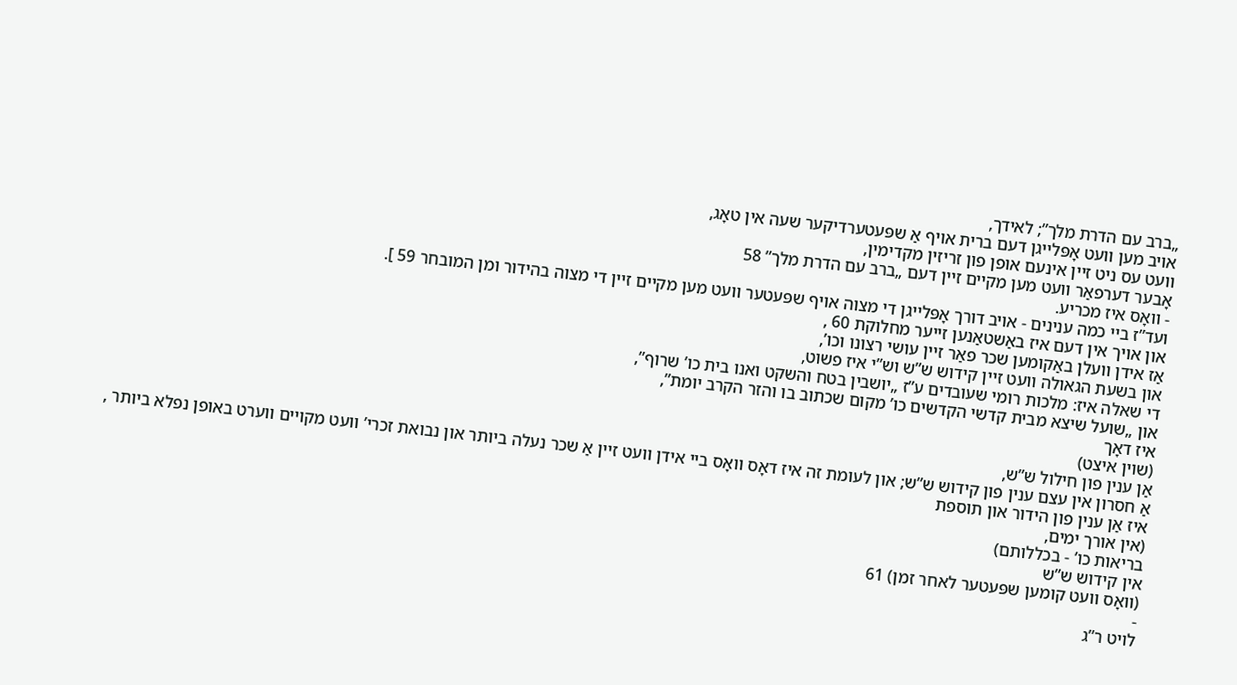„ברב עם הדרת מלך”; לאידך,
אויב מען וועט אָפּלייגן דעם ברית אויף אַ שפּעטערדיקער שעה אין טאָג,
וועט עס ניט זיין אינעם אופן פון זריזין מקדימין,
אָבער דערפאַר וועט מען מקיים זיין דעם „ברב עם הדרת מלך” 58
- וואָס איז מכריע.
ועד”ז ביי כמה ענינים - אויב דורך אָפּלייגן די מצוה אויף שפּעטער וועט מען מקיים זיין די מצוה בהידור ומן המובחר 59 ].
און אויך אין דעם איז באַשטאַנען זייער מחלוקת 60 ,
אַז אידן וועלן באַקומען שכר פאַר זיין עושי רצונו וכו’,
און בשעת הגאולה וועט זיין קידוש ש”ש וש”י איז פשוט,
די שאלה איז: מלכות רומי שעובדים ע”ז „יושבין בטח והשקט ואנו בית כו’ שרוף”,
און „שועל שיצא מבית קדשי הקדשים כו’ מקום שכתוב בו והזר הקרב יומת”,
איז דאָך
(שוין איצט)
אַן ענין פון חילול ש”ש,
אַ חסרון אין עצם ענין פון קידוש ש”ש; און לעומת זה איז דאָס וואָס ביי אידן וועט זיין אַ שכר נעלה ביותר און נבואת זכרי’ וועט מקויים ווערט באופן נפלא ביותר ,
איז אַן ענין פון הידור און תוספת
(אין אורך ימים,
בריאות כו’ - בכללותם)
אין קידוש ש”ש
(וואָס וועט קומען שפּעטער לאחר זמן) 61
-
לויט ר”ג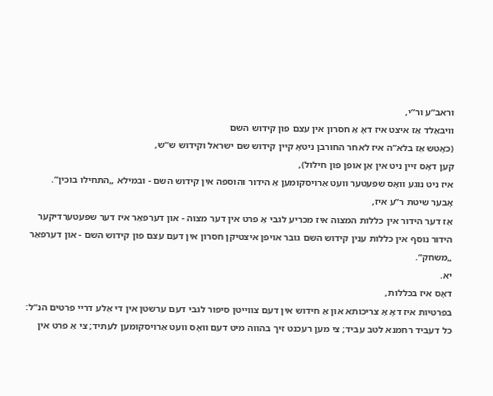וראב”ע ור”י,
וויבאַלד אַז איצט איז דאָ אַ חסרון אין עצם פון קידוש השם
(כאָטש אַז בלא”ה איז לאחר החורבן ניטאָ קיין קידוש שם ישראל וקידוש ש”ש,
קען דאָס זיין ניט אין אַן אופן פון חילול),
איז ניט נוגע וואָס שפּעטער וועט אַרויסקומען אַ הידור והוספה אין קידוש השם - ובמילא „התחילו בוכין”.
אָבער שיטת ר”ע איז,
אַז דער הידור אין כללות המצוה איז מכריע לגבי אַ פרט אין דער מצוה - און דערפאַר איז דער שפּעטערדיקער הידור נוסף אין כללות ענין קידוש השם גובר אויפן איצטיקן חסרון אין דעם עצם פון קידוש השם - און דערפאַר „משחק”.
יא.
דאָס איז בכללות,
בפרטיות איז דאָ אַ צריכותא און אַ חידוש אין דעם צווייטן סיפור לגבי דעם ערשטן אין די אַלע דריי פרטים הנ”ל: כל דעביד רחמנא לטב עביד; צי מען רעכנט זיך בהווה מיט דעם וואָס וועט אַרויסקומען לעתיד; צי אַ פרט אין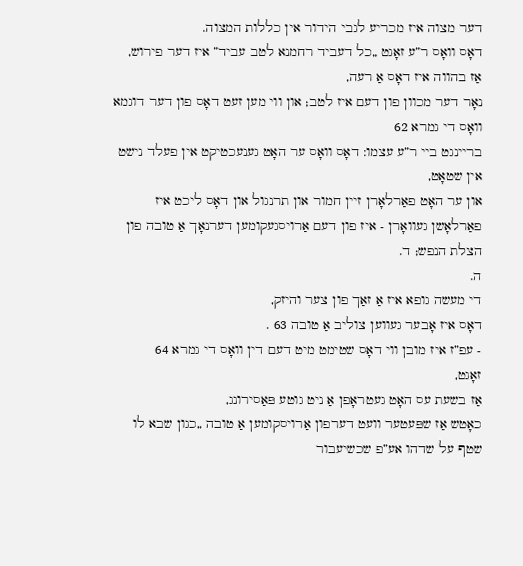דער מצוה איז מכריע לגבי הידור אין כללות המצוה.
דאָס וואָס ר”ע זאָגט „כל דעביד רחמנא לטב עביד” איז דער פירוש,
אַז בהווה איז דאָס אַ רעה,
נאָר דער מכוון פון דעם איז לטב; און ווי מען זעט דאָס פון דער דוגמא וואָס די גמרא 62
בריינגט ביי ר”ע עצמו: דאָס וואָס ער האָט גענעכטיקט אין פעלד נישט אין שטאָט,
און ער האָט פאַרלאָרן זיין חמור און תרנגול און דאָס ליכט איז פאַרלאָשן געוואָרן - איז פון דעם אַרויסגעקומען דערנאָך אַ טובה פון הצלת הנפש; ד.
ה.
די מעשה גופא איז אַ זאַך פון צער והיזק,
דאָס איז אָבער געווען צוליב אַ טובה 63 .
- עפ”ז איז מובן ווי דאָס שטימט מיט דעם דין וואָס די גמרא 64
זאָגט,
אַז בשעת עס האָט געטראָפן אַ ניט גוטע פּאַסירונג,
כאָטש אַז שפּעטער וועט דערפון אַרויסקומען אַ טובה „כגון שבא לו שטף על שדהו אע”פ שכשיעבור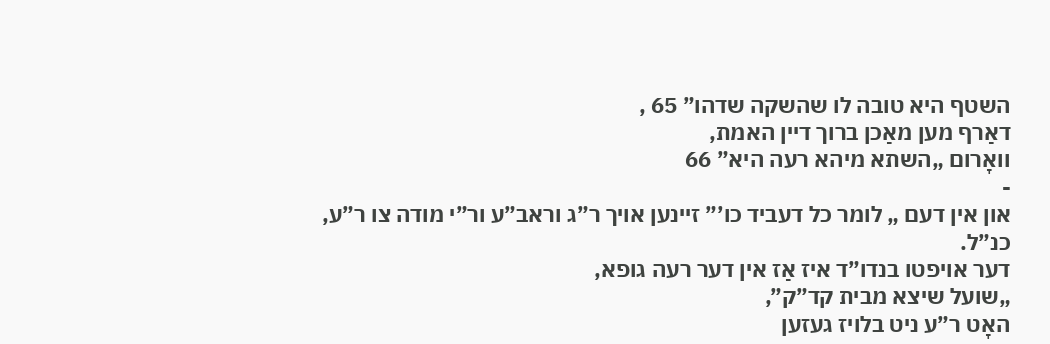השטף היא טובה לו שהשקה שדהו” 65 ,
דאַרף מען מאַכן ברוך דיין האמת,
וואָרום „השתא מיהא רעה היא” 66
-
און אין דעם „ לומר כל דעביד כו’” זיינען אויך ר”ג וראב”ע ור”י מודה צו ר”ע,
כנ”ל.
דער אויפטו בנדו”ד איז אַז אין דער רעה גופא,
„שועל שיצא מבית קד”ק”,
האָט ר”ע ניט בלויז געזען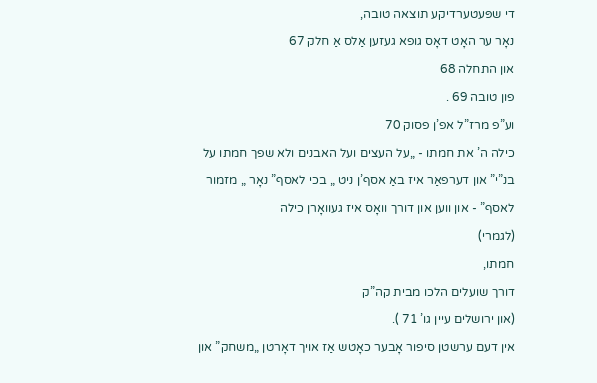די שפּעטערדיקע תוצאה טובה,
נאָר ער האָט דאָס גופא געזען אַלס אַ חלק 67
און התחלה 68
פון טובה 69 .
וע”פ מרז”ל אפ’ן פסוק 70
כילה ה’ את חמתו - „על העצים ועל האבנים ולא שפך חמתו על בנ”י” און דערפאַר איז באַ אסף’ן ניט „ בכי לאסף” נאָר „ מזמור לאסף” - און ווען און דורך וואָס איז געוואָרן כילה
(לגמרי)
חמתו,
דורך שועלים הלכו מבית קה”ק
(און ירושלים עיין גו’ 71 ).
אין דעם ערשטן סיפור אָבער כאָטש אַז אויך דאָרטן „משחק” און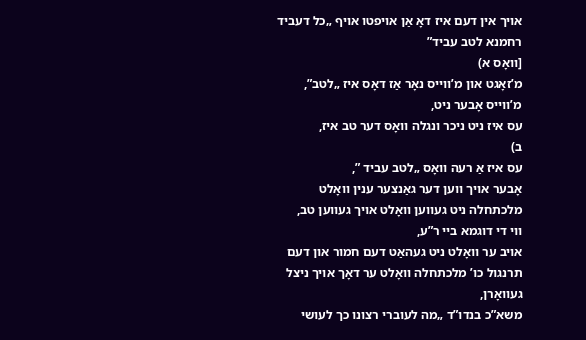אויך אין דעם איז דאָ אַן אויפטו אויף „כל דעביד רחמנא לטב עביד”
[וואָס א)
מ’זאָגט און מ’ווייס נאָר אַז דאָס איז „לטב”,
מ’ווייס אָבער ניט,
עס איז ניט ניכר ונגלה וואָס דער טב איז,
ב)
עס איז אַ רעה וואָס „לטב עביד ”,
אָבער אויך ווען דער גאַנצער ענין וואָלט מלכתחלה ניט געווען וואָלט אויך געווען טב,
ווי די דוגמא ביי ר”ע,
אויב ער וואָלט ניט געהאַט דעם חמור און דעם תרנגול כו’ מלכתחלה וואָלט ער דאָך אויך ניצל געוואָרן,
משא”כ בנדו”ד „מה לעוברי רצונו כך לעושי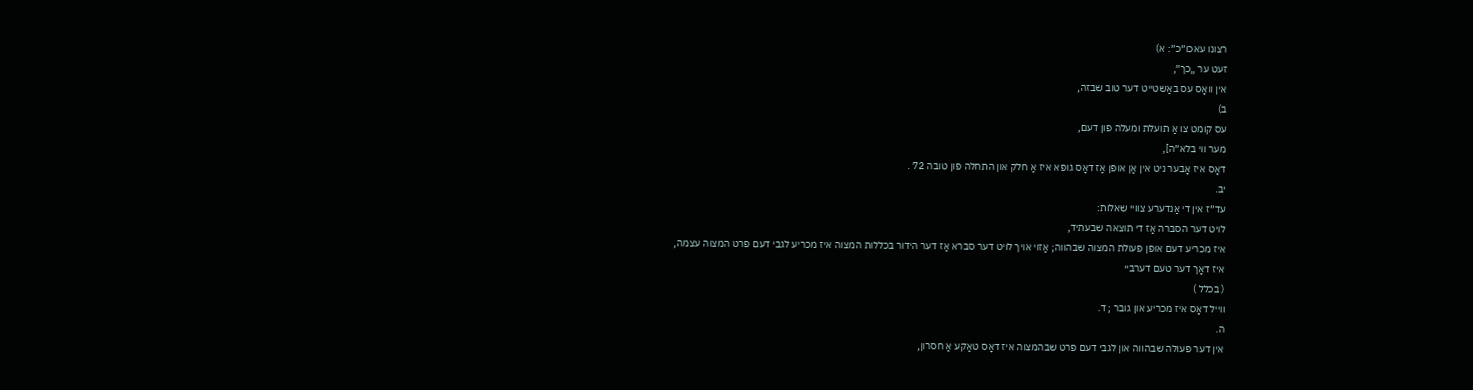רצונו עאכו”כ”: א)
זעט ער „כך”,
אין וואָס עס באַשטייט דער טוב שבזה,
ב)
עס קומט צו אַ תועלת ומעלה פון דעם,
מער ווי בלא”ה],
דאָס איז אָבער ניט אין אַן אופן אַז דאָס גופא איז אַ חלק און התחלה פון טובה 72 .
יב.
עד”ז אין די אַנדערע צוויי שאלות:
לויט דער הסברה אַז די תוצאה שבעתיד,
איז מכריע דעם אופן פעולת המצוה שבהווה; אַזוי אויך לויט דער סברא אַז דער הידור בכללות המצוה איז מכריע לגבי דעם פרט המצוה עצמה,
איז דאָך דער טעם דערביי
( בכלל )
ווייל דאָס איז מכריע און גובר ; ד.
ה.
אין דער פעולה שבהווה און לגבי דעם פרט שבהמצוה איז דאָס טאַקע אַ חסרון,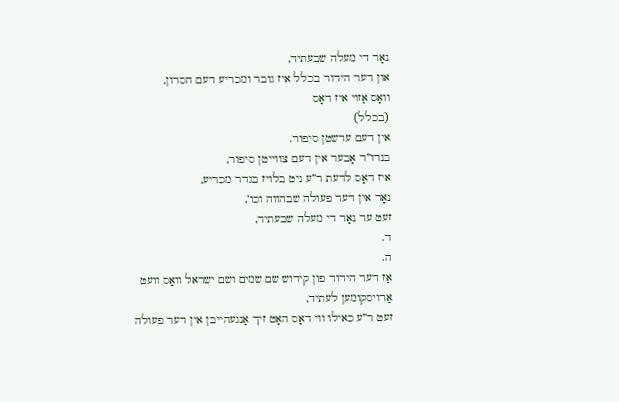נאָר די מעלה שבעתיד,
און דער הידור בכלל איז גובר ומכריע דעם חסרון,
וואָס אַזוי איז דאָס
(בכלל)
אין דעם ערשטן סיפור.
בנדו”ד אָבער אין דעם צווייטן סיפור,
איז דאָס לדעת ר”ע ניט בלויז בגדר מכריע,
נאָר אין דער פעולה שבהווה וכו’,
זעט ער נאָר די מעלה שבעתיד,
ד.
ה.
אַז דער הידור פון קידוש שם שמים ושם ישראל וואָס וועט אַרויסקומען לעתיד,
זעט ר”ע כאילו ווי דאָס האָט זיך אָנגעהייבן אין דער פעולה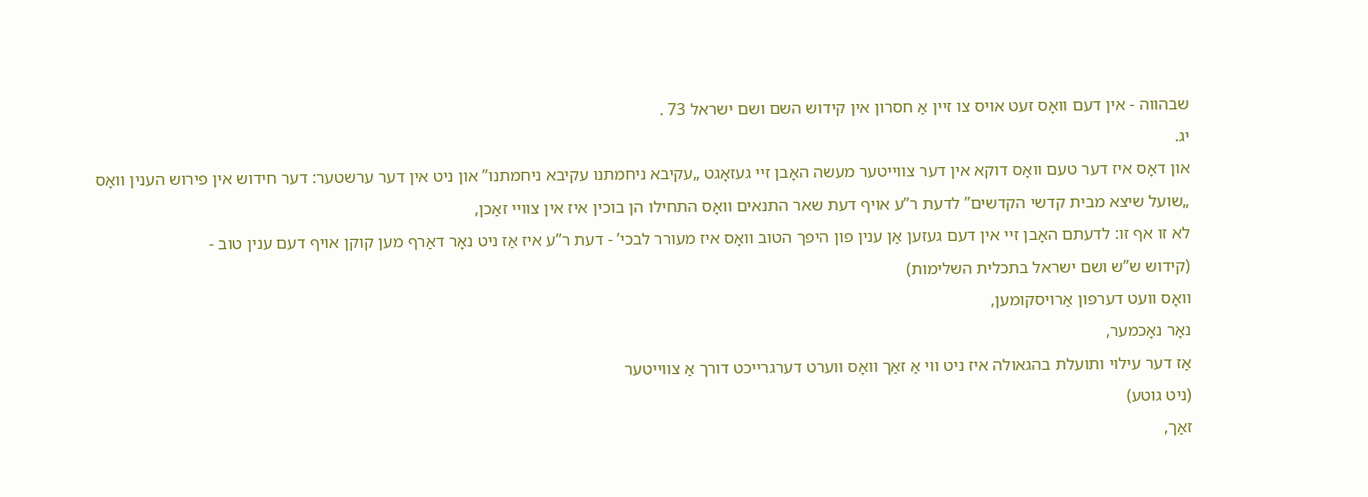שבהווה - אין דעם וואָס זעט אויס צו זיין אַ חסרון אין קידוש השם ושם ישראל 73 .
יג.
און דאָס איז דער טעם וואָס דוקא אין דער צווייטער מעשה האָבן זיי געזאָגט „עקיבא ניחמתנו עקיבא ניחמתנו” און ניט אין דער ערשטער: דער חידוש אין פירוש הענין וואָס „שועל שיצא מבית קדשי הקדשים” לדעת ר”ע אויף דעת שאר התנאים וואָס התחילו הן בוכין איז אין צוויי זאַכן,
לא זו אף זו: לדעתם האָבן זיי אין דעם געזען אַן ענין פון היפך הטוב וואָס איז מעורר לבכי’ - דעת ר”ע איז אַז ניט נאָר דאַרף מען קוקן אויף דעם ענין טוב -
(קידוש ש”ש ושם ישראל בתכלית השלימות)
וואָס וועט דערפון אַרויסקומען,
נאָר נאָכמער,
אַז דער עילוי ותועלת בהגאולה איז ניט ווי אַ זאַך וואָס ווערט דערגרייכט דורך אַ צווייטער
(ניט גוטע)
זאַך,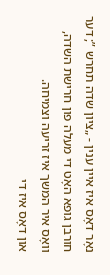נאָר דאָס איז איין ענין - „ציון שדה תחרש ”; דער חורבן גופא האָט די מעלה פון חרישת השדה,
וואָס איר המשך איז זריעה וצמיחה.
און דאָס איז די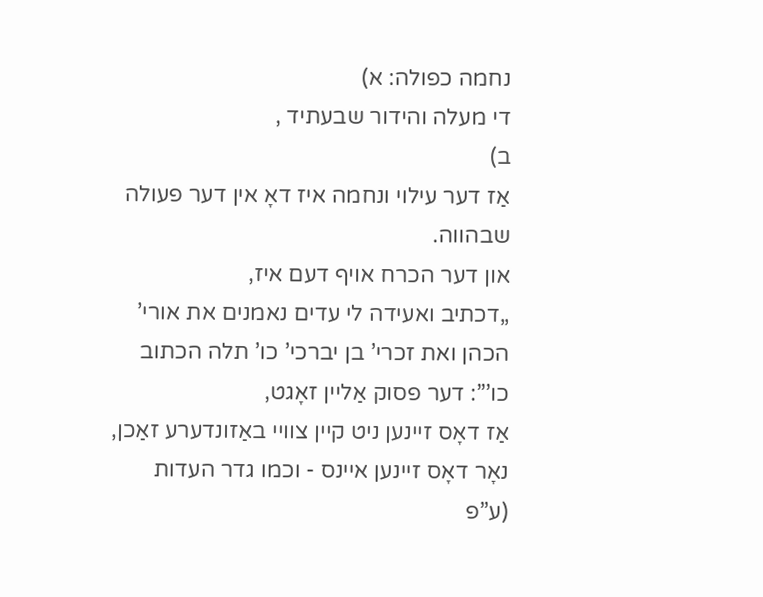נחמה כפולה: א)
די מעלה והידור שבעתיד ,
ב)
אַז דער עילוי ונחמה איז דאָ אין דער פעולה שבהווה.
און דער הכרח אויף דעם איז,
„דכתיב ואעידה לי עדים נאמנים את אורי’ הכהן ואת זכרי’ בן יברכי’ כו’ תלה הכתוב כו’”: דער פסוק אַליין זאָגט,
אַז דאָס זיינען ניט קיין צוויי באַזונדערע זאַכן,
נאָר דאָס זיינען איינס - וכמו גדר העדות
(ע”פ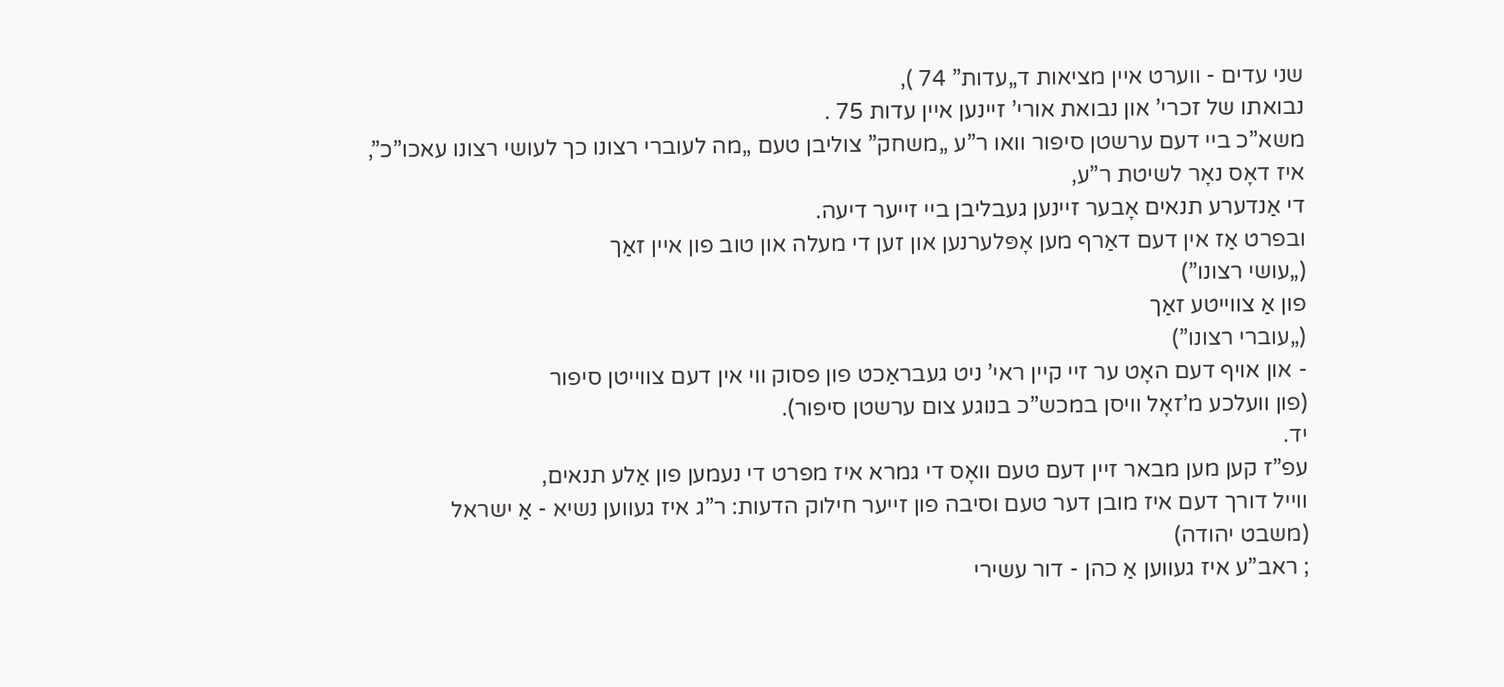שני עדים - ווערט איין מציאות ד„עדות” 74 ),
נבואתו של זכרי’ און נבואת אורי’ זיינען איין עדות 75 .
משא”כ ביי דעם ערשטן סיפור וואו ר”ע „משחק” צוליבן טעם „מה לעוברי רצונו כך לעושי רצונו עאכו”כ”,
איז דאָס נאָר לשיטת ר”ע,
די אַנדערע תנאים אָבער זיינען געבליבן ביי זייער דיעה.
ובפרט אַז אין דעם דאַרף מען אָפּלערנען און זען די מעלה און טוב פון איין זאַך
(„עושי רצונו”)
פון אַ צווייטע זאַך
(„עוברי רצונו”)
- און אויף דעם האָט ער זיי קיין ראי’ ניט געבראַכט פון פסוק ווי אין דעם צווייטן סיפור
(פון וועלכע מ’זאָל וויסן במכש”כ בנוגע צום ערשטן סיפור).
יד.
עפ”ז קען מען מבאר זיין דעם טעם וואָס די גמרא איז מפרט די נעמען פון אַלע תנאים,
ווייל דורך דעם איז מובן דער טעם וסיבה פון זייער חילוק הדעות: ר”ג איז געווען נשיא - אַ ישראל
(משבט יהודה)
; ראב”ע איז געווען אַ כהן - דור עשירי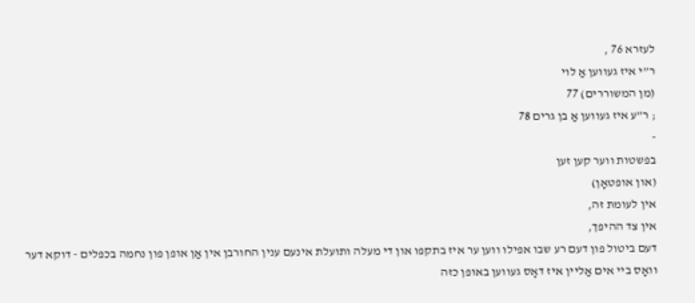לעזרא 76 ,
ר”י איז געווען אַ לוי
(מן המשוררים) 77
; ר”ע איז געווען אַ בן גרים 78
-
בפשטות ווער קען זען
(און אופטאָן)
אין לעומת זה,
אין צד ההיפך,
דעם ביטול פון דעם רע שבו אפילו ווען ער איז בתקפו און די מעלה ותועלת אינעם ענין החורבן אין אַן אופן פון נחמה בכפלים - דוקא דער וואָס ביי אים אַליין איז דאָס געווען באופן כזה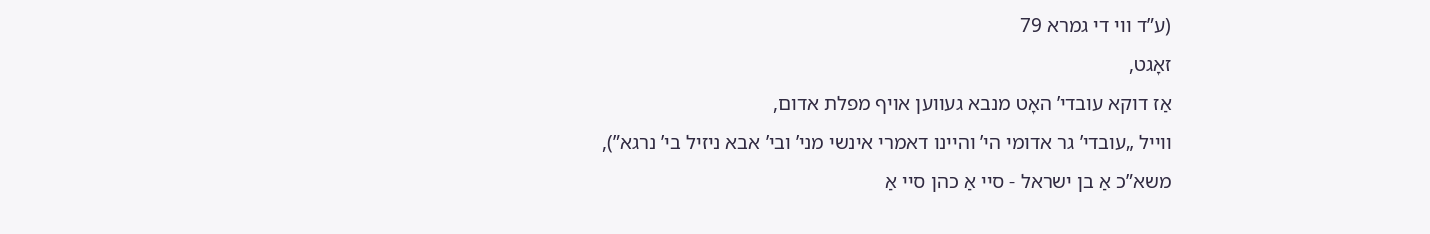(ע”ד ווי די גמרא 79
זאָגט,
אַז דוקא עובדי’ האָט מנבא געווען אויף מפלת אדום,
ווייל „עובדי’ גר אדומי הי’ והיינו דאמרי אינשי מני’ ובי’ אבא ניזיל בי’ נרגא”),
משא”כ אַ בן ישראל - סיי אַ כהן סיי אַ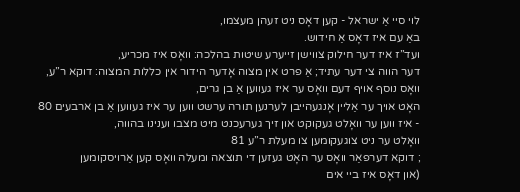לוי סיי אַ ישראל - קען דאָס ניט זעהן מעצמו,
באַ עם איז דאָס אַ חידוש.
ועד”ז איז דער חילוק צווישן זייערע שיטות בהלכה: וואָס איז מכריע,
דער הווה צי דער עתיד; אַ פרט אין מצוה אָדער הידור אין כללות המצוה: דוקא ר”ע,
וואָס נוסף אויף דעם וואָס ער איז געווען אַ בן גרים,
האָט אויך ער אַליין אָנגעהייבן לערנען תורה ערשט ווען ער איז געווען אַ בן ארבעים 80
- איז ווען ער וואָלט געקוקט און זיך גערעכנט מיט מצבו וענינו בהווה,
וואָלט ער ניט צוגעקומען צו מעלת ר”ע 81
; דוקא דערפאַר וואָס ער האָט געזען די תוצאה ומעלה וואָס קען אַרויסקומען
(און דאָס איז ביי אים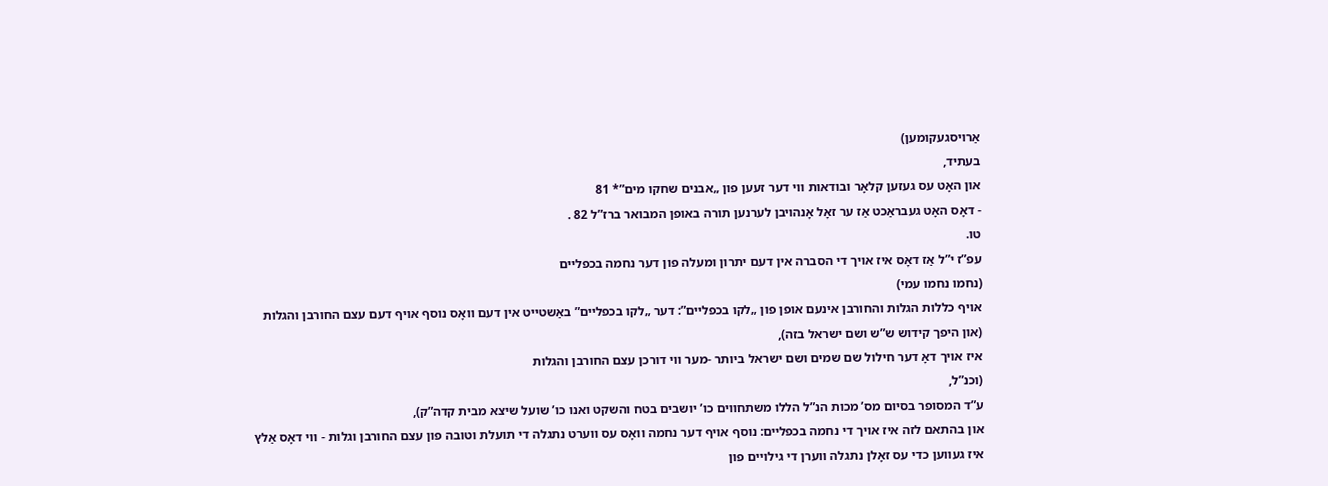אַרויסגעקומען)
בעתיד,
און האָט עס געזען קלאָר ובודאות ווי דער זעען פון „אבנים שחקו מים”* 81
- דאָס האָט געבראַכט אַז ער זאָל אָנהויבן לערנען תורה באופן המבואר ברז”ל 82 .
טו.
עפ”ז י”ל אַז דאָס איז אויך די הסברה אין דעם יתרון ומעלה פון דער נחמה בכפליים
(נחמו נחמו עמי)
אויף כללות הגלות והחורבן אינעם אופן פון „לקו בכפליים”: דער „לקו בכפליים” באַשטייט אין דעם וואָס נוסף אויף דעם עצם החורבן והגלות
(און היפך קידוש ש”ש ושם ישראל בזה),
איז אויך דאָ דער חילול שם שמים ושם ישראל ביותר -מער ווי דורכן עצם החורבן והגלות
(וכנ”ל,
ע”ד המסופר בסיום מס’ מכות הנ”ל הללו משתחווים כו’ יושבים בטח והשקט ואנו כו’ שועל שיצא מבית קדה”ק),
און בהתאם לזה איז אויך די נחמה בכפליים: נוסף אויף דער נחמה וואָס עס ווערט נתגלה די תועלת וטובה פון עצם החורבן וגלות - ווי דאָס אַלץ איז געווען כדי עס זאָלן נתגלה ווערן די גילויים פון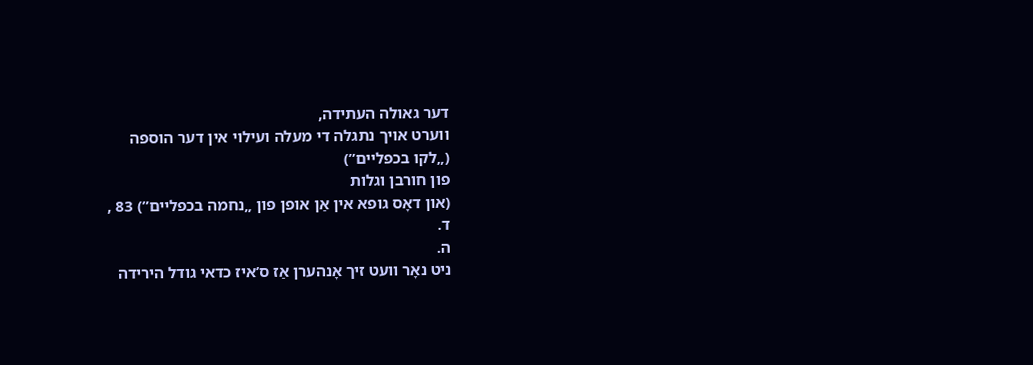דער גאולה העתידה,
ווערט אויך נתגלה די מעלה ועילוי אין דער הוספה
(„לקו בכפליים”)
פון חורבן וגלות
(און דאָס גופא אין אַן אופן פון „נחמה בכפליים”) 83 ,
ד.
ה.
ניט נאָר וועט זיך אָנהערן אַז ס’איז כדאי גודל הירידה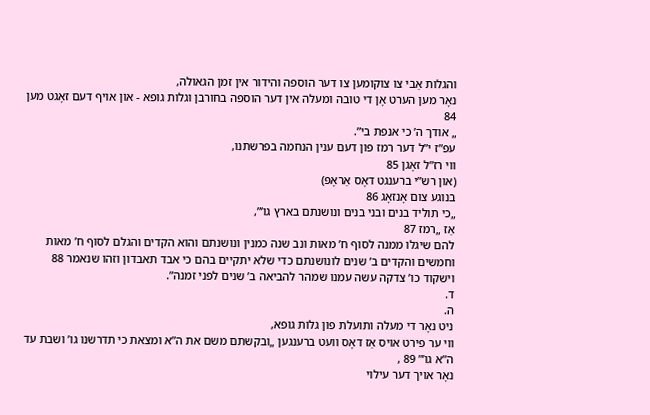והגלות אַבי צו צוקומען צו דער הוספה והידור אין זמן הגאולה,
נאָר מען הערט אָן די טובה ומעלה אין דער הוספה בחורבן וגלות גופא - און אויף דעם זאָגט מען 84
„ אודך ה’ כי אנפת בי”.
עפ”ז י”ל דער רמז פון דעם ענין הנחמה בפרשתנו,
ווי רז”ל זאָגן 85
(און רש”י ברענגט דאָס אַראָפּ)
בנוגע צום אָנזאָג 86
„כי תוליד בנים ובני בנים ונושנתם בארץ גו’”,
אַז „רמז 87
להם שיגלו ממנה לסוף ח’ מאות ונב שנה כמנין ונושנתם והוא הקדים והגלם לסוף ח’ מאות וחמשים והקדים ב’ שנים לונושנתם כדי שלא יתקיים בהם כי אבד תאבדון וזהו שנאמר 88
וישקוד כו’ צדקה עשה עמנו שמהר להביאה ב’ שנים לפני זמנה”.
ד.
ה.
ניט נאָר די מעלה ותועלת פון גלות גופא,
ווי ער פירט אויס אַז דאָס וועט ברענגען „ובקשתם משם את ה”א ומצאת כי תדרשנו גו’ ושבת עד ה”א גו’” 89 ,
נאָר אויך דער עילוי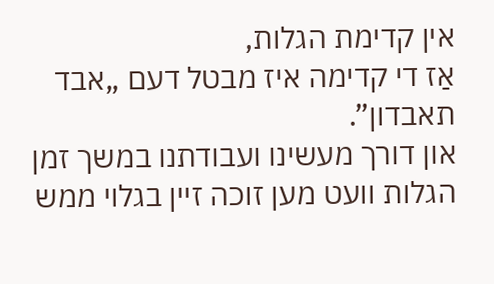אין קדימת הגלות,
אַז די קדימה איז מבטל דעם „אבד תאבדון”.
און דורך מעשינו ועבודתנו במשך זמן הגלות וועט מען זוכה זיין בגלוי ממש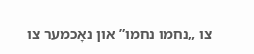צו „נחמו נחמו” און נאָכמער צו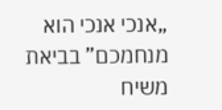„אנכי אנכי הוא מנחמכם” בביאת משיח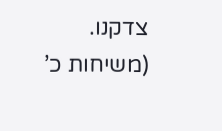צדקנו.
(משיחות כ’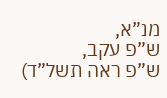מנ”א,
ש”פ עקב,
ש”פ ראה תשל”ד)